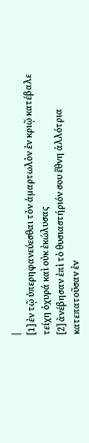|
[1] ἐν τῷ ὑπερηφανεύεσθαι τὸν ἁμαρτωλὸν ἐν κριῷ κατέβαλε τείχη ὀχυρά καὶ οὐκ ἐκώλυσας
[2] ἀνέβησαν ἐπὶ τὸ θυσιαστήριόν σου ἔθνη ἀλλότρια κατεπατοῦσαν ἐν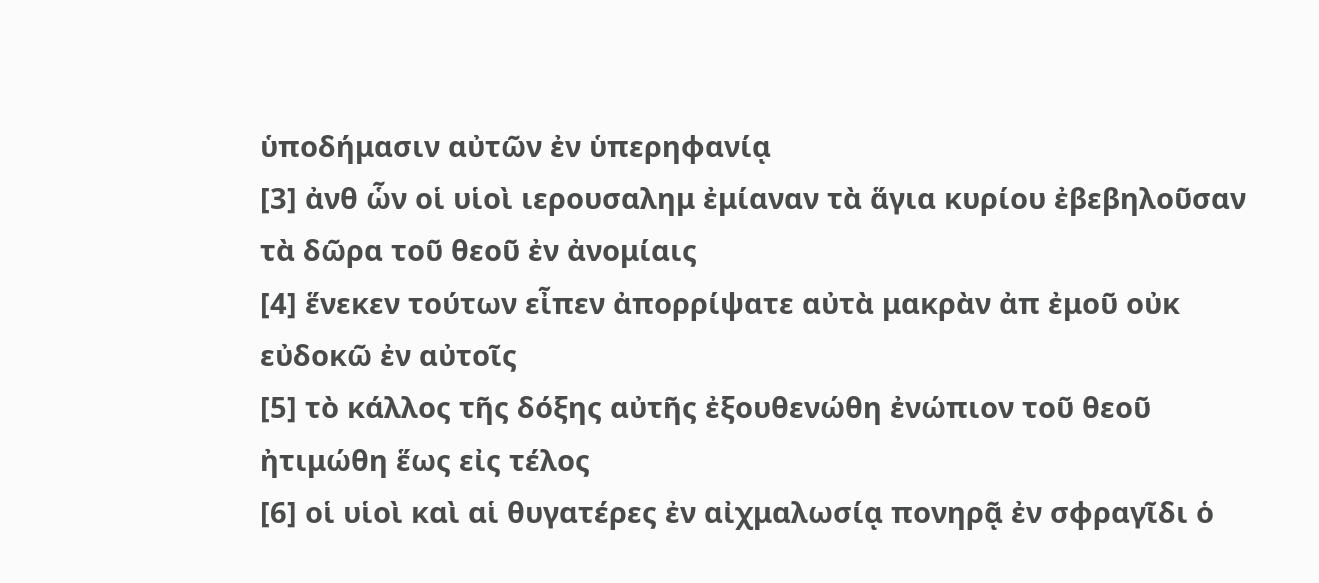ὑποδήμασιν αὐτῶν ἐν ὑπερηφανίᾳ
[3] ἀνθ ὧν οἱ υἱοὶ ιερουσαλημ ἐμίαναν τὰ ἅγια κυρίου ἐβεβηλοῦσαν τὰ δῶρα τοῦ θεοῦ ἐν ἀνομίαις
[4] ἕνεκεν τούτων εἶπεν ἀπορρίψατε αὐτὰ μακρὰν ἀπ ἐμοῦ οὐκ εὐδοκῶ ἐν αὐτοῖς
[5] τὸ κάλλος τῆς δόξης αὐτῆς ἐξουθενώθη ἐνώπιον τοῦ θεοῦ ἠτιμώθη ἕως εἰς τέλος
[6] οἱ υἱοὶ καὶ αἱ θυγατέρες ἐν αἰχμαλωσίᾳ πονηρᾷ ἐν σφραγῖδι ὁ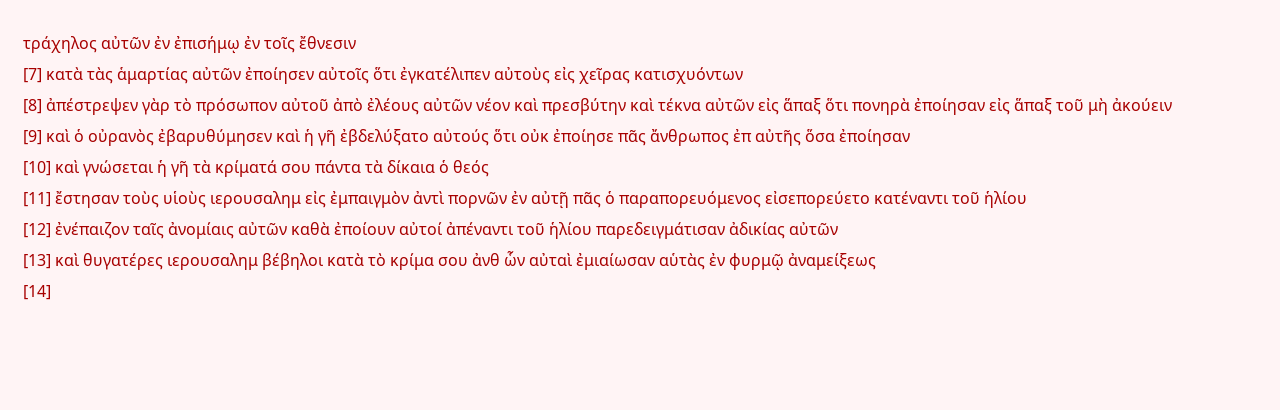τράχηλος αὐτῶν ἐν ἐπισήμῳ ἐν τοῖς ἔθνεσιν
[7] κατὰ τὰς ἁμαρτίας αὐτῶν ἐποίησεν αὐτοῖς ὅτι ἐγκατέλιπεν αὐτοὺς εἰς χεῖρας κατισχυόντων
[8] ἀπέστρεψεν γὰρ τὸ πρόσωπον αὐτοῦ ἀπὸ ἐλέους αὐτῶν νέον καὶ πρεσβύτην καὶ τέκνα αὐτῶν εἰς ἅπαξ ὅτι πονηρὰ ἐποίησαν εἰς ἅπαξ τοῦ μὴ ἀκούειν
[9] καὶ ὁ οὐρανὸς ἐβαρυθύμησεν καὶ ἡ γῆ ἐβδελύξατο αὐτούς ὅτι οὐκ ἐποίησε πᾶς ἄνθρωπος ἐπ αὐτῆς ὅσα ἐποίησαν
[10] καὶ γνώσεται ἡ γῆ τὰ κρίματά σου πάντα τὰ δίκαια ὁ θεός
[11] ἔστησαν τοὺς υἱοὺς ιερουσαλημ εἰς ἐμπαιγμὸν ἀντὶ πορνῶν ἐν αὐτῇ πᾶς ὁ παραπορευόμενος εἰσεπορεύετο κατέναντι τοῦ ἡλίου
[12] ἐνέπαιζον ταῖς ἀνομίαις αὐτῶν καθὰ ἐποίουν αὐτοί ἀπέναντι τοῦ ἡλίου παρεδειγμάτισαν ἀδικίας αὐτῶν
[13] καὶ θυγατέρες ιερουσαλημ βέβηλοι κατὰ τὸ κρίμα σου ἀνθ ὧν αὐταὶ ἐμιαίωσαν αὑτὰς ἐν φυρμῷ ἀναμείξεως
[14]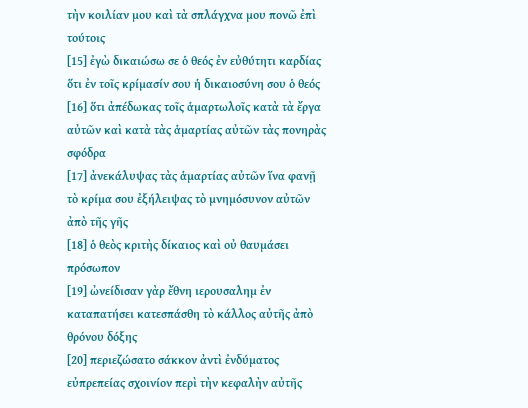τὴν κοιλίαν μου καὶ τὰ σπλάγχνα μου πονῶ ἐπὶ τούτοις
[15] ἐγὼ δικαιώσω σε ὁ θεός ἐν εὐθύτητι καρδίας ὅτι ἐν τοῖς κρίμασίν σου ἡ δικαιοσύνη σου ὁ θεός
[16] ὅτι ἀπέδωκας τοῖς ἁμαρτωλοῖς κατὰ τὰ ἔργα αὐτῶν καὶ κατὰ τὰς ἁμαρτίας αὐτῶν τὰς πονηρὰς σφόδρα
[17] ἀνεκάλυψας τὰς ἁμαρτίας αὐτῶν ἵνα φανῇ τὸ κρίμα σου ἐξήλειψας τὸ μνημόσυνον αὐτῶν ἀπὸ τῆς γῆς
[18] ὁ θεὸς κριτὴς δίκαιος καὶ οὐ θαυμάσει πρόσωπον
[19] ὠνείδισαν γὰρ ἔθνη ιερουσαλημ ἐν καταπατήσει κατεσπάσθη τὸ κάλλος αὐτῆς ἀπὸ θρόνου δόξης
[20] περιεζώσατο σάκκον ἀντὶ ἐνδύματος εὐπρεπείας σχοινίον περὶ τὴν κεφαλὴν αὐτῆς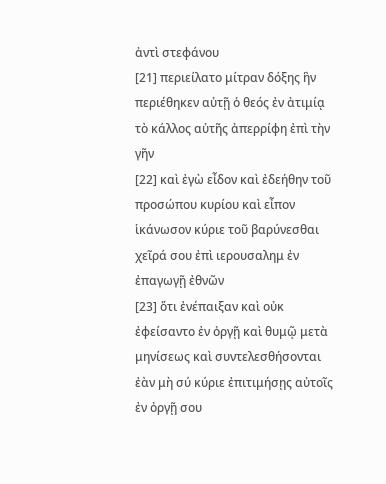ἀντὶ στεφάνου
[21] περιείλατο μίτραν δόξης ἣν περιέθηκεν αὐτῇ ὁ θεός ἐν ἀτιμίᾳ τὸ κάλλος αὐτῆς ἀπερρίφη ἐπὶ τὴν γῆν
[22] καὶ ἐγὼ εἶδον καὶ ἐδεήθην τοῦ προσώπου κυρίου καὶ εἶπον ἱκάνωσον κύριε τοῦ βαρύνεσθαι χεῖρά σου ἐπὶ ιερουσαλημ ἐν ἐπαγωγῇ ἐθνῶν
[23] ὅτι ἐνέπαιξαν καὶ οὐκ ἐφείσαντο ἐν ὀργῇ καὶ θυμῷ μετὰ μηνίσεως καὶ συντελεσθήσονται ἐὰν μὴ σύ κύριε ἐπιτιμήσῃς αὐτοῖς ἐν ὀργῇ σου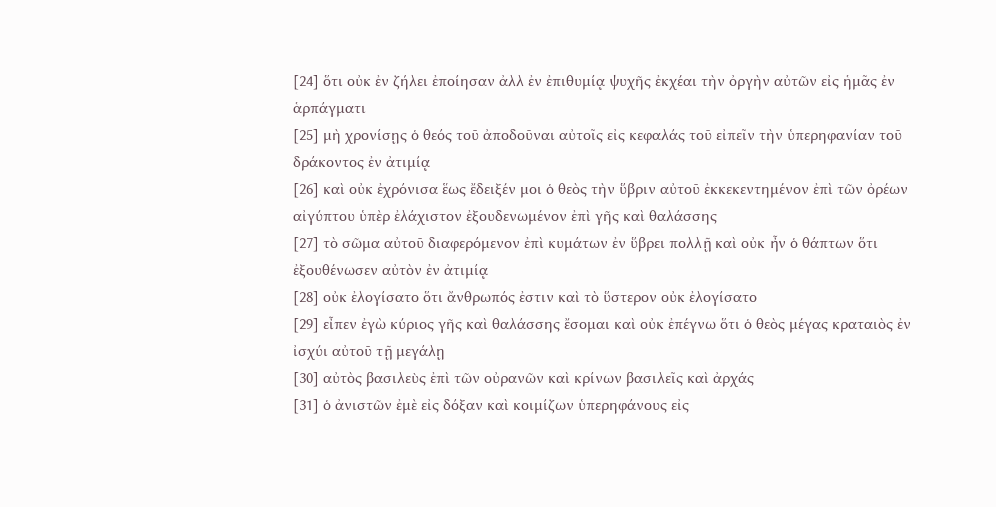[24] ὅτι οὐκ ἐν ζήλει ἐποίησαν ἀλλ ἐν ἐπιθυμίᾳ ψυχῆς ἐκχέαι τὴν ὀργὴν αὐτῶν εἰς ἡμᾶς ἐν ἁρπάγματι
[25] μὴ χρονίσῃς ὁ θεός τοῦ ἀποδοῦναι αὐτοῖς εἰς κεφαλάς τοῦ εἰπεῖν τὴν ὑπερηφανίαν τοῦ δράκοντος ἐν ἀτιμίᾳ
[26] καὶ οὐκ ἐχρόνισα ἕως ἔδειξέν μοι ὁ θεὸς τὴν ὕβριν αὐτοῦ ἐκκεκεντημένον ἐπὶ τῶν ὀρέων αἰγύπτου ὑπὲρ ἐλάχιστον ἐξουδενωμένον ἐπὶ γῆς καὶ θαλάσσης
[27] τὸ σῶμα αὐτοῦ διαφερόμενον ἐπὶ κυμάτων ἐν ὕβρει πολλῇ καὶ οὐκ ἦν ὁ θάπτων ὅτι ἐξουθένωσεν αὐτὸν ἐν ἀτιμίᾳ
[28] οὐκ ἐλογίσατο ὅτι ἄνθρωπός ἐστιν καὶ τὸ ὕστερον οὐκ ἐλογίσατο
[29] εἶπεν ἐγὼ κύριος γῆς καὶ θαλάσσης ἔσομαι καὶ οὐκ ἐπέγνω ὅτι ὁ θεὸς μέγας κραταιὸς ἐν ἰσχύι αὐτοῦ τῇ μεγάλῃ
[30] αὐτὸς βασιλεὺς ἐπὶ τῶν οὐρανῶν καὶ κρίνων βασιλεῖς καὶ ἀρχάς
[31] ὁ ἀνιστῶν ἐμὲ εἰς δόξαν καὶ κοιμίζων ὑπερηφάνους εἰς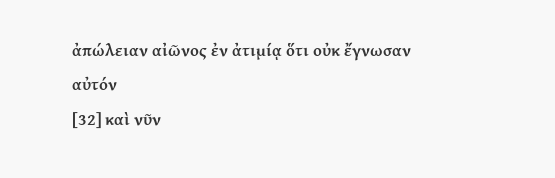ἀπώλειαν αἰῶνος ἐν ἀτιμίᾳ ὅτι οὐκ ἔγνωσαν αὐτόν
[32] καὶ νῦν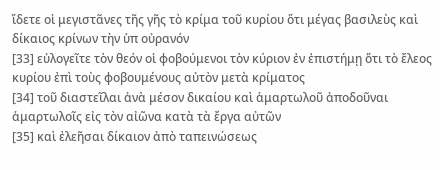ἴδετε οἱ μεγιστᾶνες τῆς γῆς τὸ κρίμα τοῦ κυρίου ὅτι μέγας βασιλεὺς καὶ δίκαιος κρίνων τὴν ὑπ οὐρανόν
[33] εὐλογεῖτε τὸν θεόν οἱ φοβούμενοι τὸν κύριον ἐν ἐπιστήμῃ ὅτι τὸ ἔλεος κυρίου ἐπὶ τοὺς φοβουμένους αὐτὸν μετὰ κρίματος
[34] τοῦ διαστεῖλαι ἀνὰ μέσον δικαίου καὶ ἁμαρτωλοῦ ἀποδοῦναι ἁμαρτωλοῖς εἰς τὸν αἰῶνα κατὰ τὰ ἔργα αὐτῶν
[35] καὶ ἐλεῆσαι δίκαιον ἀπὸ ταπεινώσεως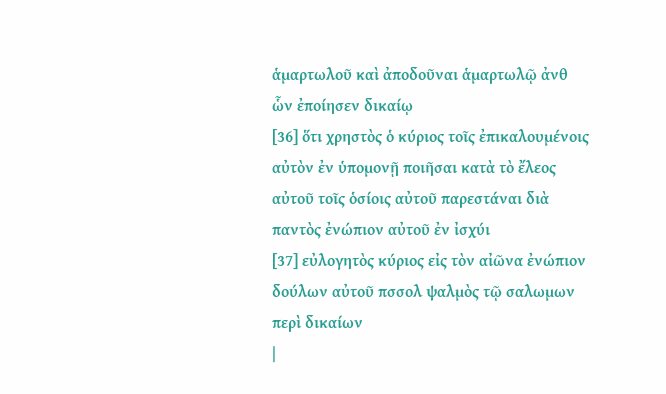ἁμαρτωλοῦ καὶ ἀποδοῦναι ἁμαρτωλῷ ἀνθ ὧν ἐποίησεν δικαίῳ
[36] ὅτι χρηστὸς ὁ κύριος τοῖς ἐπικαλουμένοις αὐτὸν ἐν ὑπομονῇ ποιῆσαι κατὰ τὸ ἔλεος αὐτοῦ τοῖς ὁσίοις αὐτοῦ παρεστάναι διὰ παντὸς ἐνώπιον αὐτοῦ ἐν ἰσχύι
[37] εὐλογητὸς κύριος εἰς τὸν αἰῶνα ἐνώπιον δούλων αὐτοῦ πσσολ ψαλμὸς τῷ σαλωμων περὶ δικαίων
|